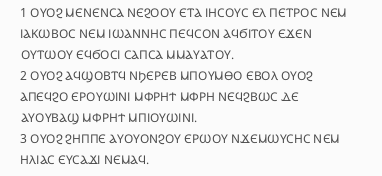1 ⲞⲨⲞϨ ⲘⲈⲚⲈⲚⲤⲀ ⲚⲈϨⲞⲞⲨ ⲈⲦⲀ ⲒⲎⲤⲞⲨⲤ ⲈⲖ ⲠⲈⲦⲢⲞⲤ ⲚⲈⲘ ⲒⲀⲔⲰⲂⲞⲤ ⲚⲈⲘ ⲒⲰⲀⲚⲚⲎⲤ ⲠⲈϤⲤⲞⲚ ⲀϤϬⲒⲦⲞⲨ ⲈϪⲈⲚ ⲞⲨⲦⲰⲞⲨ ⲈϤϬⲞⲤⲒ ⲤⲀⲠⲤⲀ ⲘⲘⲀⲨⲀⲦⲞⲨ.
2 ⲞⲨⲞϨ ⲀϤϢⲞⲂⲦϤ ⲚϦⲈⲢⲈⲂ ⲘⲠⲞⲨⲘⲐⲞ ⲈⲂⲞⲖ ⲞⲨⲞϨ ⲀⲠⲈϤϨⲞ ⲈⲢⲞⲨⲰⲒⲚⲒ ⲘⲪⲢⲎϮ ⲘⲪⲢⲎ ⲚⲈϤϨⲂⲰⲤ ⲆⲈ ⲀⲨⲞⲨⲂⲀϢ ⲘⲪⲢⲎϮ ⲘⲠⲒⲞⲨⲰⲒⲚⲒ.
3 ⲞⲨⲞϨ ϨⲎⲠⲠⲈ ⲀⲨⲞⲨⲞⲚϨⲞⲨ ⲈⲢⲰⲞⲨ ⲚϪⲈⲘⲰⲨⲤⲎⲤ ⲚⲈⲘ ⲎⲖⲒⲀⲤ ⲈⲨⲤⲀϪⲒ ⲚⲈⲘⲀϤ.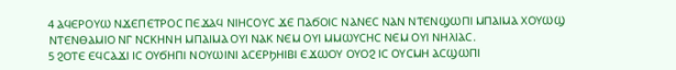4 ⲀϤⲈⲢⲞⲨⲰ ⲚϪⲈⲠⲈⲦⲢⲞⲤ ⲠⲈϪⲀϤ ⲚⲒⲎⲤⲞⲨⲤ ϪⲈ ⲠⲀϬⲞⲒⲤ ⲚⲀⲚⲈⲤ ⲚⲀⲚ ⲚⲦⲈⲚϢⲰⲠⲒ ⲘⲠⲀⲒⲘⲀ ⲬⲞⲨⲰϢ ⲚⲦⲈⲚⲐⲀⲘⲒⲞ ⲚⲄ ⲚⲤⲔⲎⲚⲎ ⲘⲠⲀⲒⲘⲀ ⲞⲨⲒ ⲚⲀⲔ ⲚⲈⲘ ⲞⲨⲒ ⲘⲘⲰⲨⲤⲎⲤ ⲚⲈⲘ ⲞⲨⲒ ⲚⲎⲖⲒⲀⲤ.
5 ϨⲞⲦⲈ ⲈϤⲤⲀϪⲒ ⲒⲤ ⲞⲨϬⲎⲠⲒ ⲚⲞⲨⲰⲒⲚⲒ ⲀⲤⲈⲢϦⲎⲒⲂⲒ ⲈϪⲰⲞⲨ ⲞⲨⲞϨ ⲒⲤ ⲞⲨⲤⲘⲎ ⲀⲤϢⲰⲠⲒ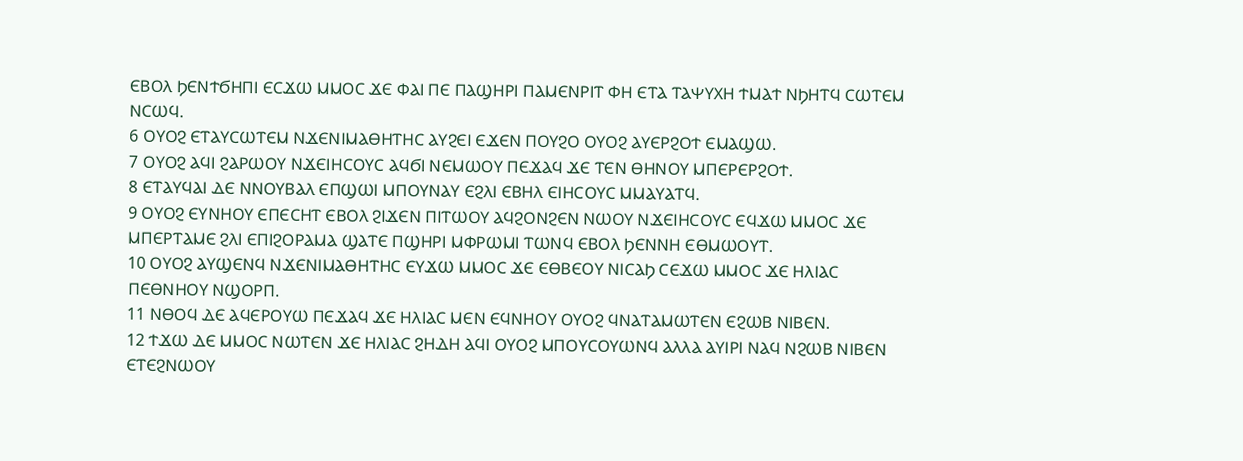ⲈⲂⲞⲖ ϦⲈⲚϮϬⲎⲠⲒ ⲈⲤϪⲰ ⲘⲘⲞⲤ ϪⲈ ⲪⲀⲒ ⲠⲈ ⲠⲀϢⲎⲢⲒ ⲠⲀⲘⲈⲚⲢⲒⲦ ⲪⲎ ⲈⲦⲀ ⲦⲀⲮⲨⲬⲎ ϮⲘⲀϮ ⲚϦⲎⲦϤ ⲤⲰⲦⲈⲘ ⲚⲤⲰϤ.
6 ⲞⲨⲞϨ ⲈⲦⲀⲨⲤⲰⲦⲈⲘ ⲚϪⲈⲚⲒⲘⲀⲐⲎⲦⲎⲤ ⲀⲨϨⲈⲒ ⲈϪⲈⲚ ⲠⲞⲨϨⲞ ⲞⲨⲞϨ ⲀⲨⲈⲢϨⲞϮ ⲈⲘⲀϢⲰ.
7 ⲞⲨⲞϨ ⲀϤⲒ ϨⲀⲢⲰⲞⲨ ⲚϪⲈⲒⲎⲤⲞⲨⲤ ⲀϤϬⲒ ⲚⲈⲘⲰⲞⲨ ⲠⲈϪⲀϤ ϪⲈ ⲦⲈⲚ ⲐⲎⲚⲞⲨ ⲘⲠⲈⲢⲈⲢϨⲞϮ.
8 ⲈⲦⲀⲨϤⲀⲒ ⲆⲈ ⲚⲚⲞⲨⲂⲀⲖ ⲈⲠϢⲰⲒ ⲘⲠⲞⲨⲚⲀⲨ ⲈϨⲖⲒ ⲈⲂⲎⲖ ⲈⲒⲎⲤⲞⲨⲤ ⲘⲘⲀⲨⲀⲦϤ.
9 ⲞⲨⲞϨ ⲈⲨⲚⲎⲞⲨ ⲈⲠⲈⲤⲎⲦ ⲈⲂⲞⲖ ϨⲒϪⲈⲚ ⲠⲒⲦⲰⲞⲨ ⲀϤϨⲞⲚϨⲈⲚ ⲚⲰⲞⲨ ⲚϪⲈⲒⲎⲤⲞⲨⲤ ⲈϤϪⲰ ⲘⲘⲞⲤ ϪⲈ ⲘⲠⲈⲢⲦⲀⲘⲈ ϨⲖⲒ ⲈⲠⲒϨⲞⲢⲀⲘⲀ ϢⲀⲦⲈ ⲠϢⲎⲢⲒ ⲘⲪⲢⲰⲘⲒ ⲦⲰⲚϤ ⲈⲂⲞⲖ ϦⲈⲚⲚⲎ ⲈⲐⲘⲰⲞⲨⲦ.
10 ⲞⲨⲞϨ ⲀⲨϢⲈⲚϤ ⲚϪⲈⲚⲒⲘⲀⲐⲎⲦⲎⲤ ⲈⲨϪⲰ ⲘⲘⲞⲤ ϪⲈ ⲈⲐⲂⲈⲞⲨ ⲚⲒⲤⲀϦ ⲤⲈϪⲰ ⲘⲘⲞⲤ ϪⲈ ⲎⲖⲒⲀⲤ ⲠⲈⲐⲚⲎⲞⲨ ⲚϢⲞⲢⲠ.
11 ⲚⲐⲞϤ ⲆⲈ ⲀϤⲈⲢⲞⲨⲰ ⲠⲈϪⲀϤ ϪⲈ ⲎⲖⲒⲀⲤ ⲘⲈⲚ ⲈϤⲚⲎⲞⲨ ⲞⲨⲞϨ ϤⲚⲀⲦⲀⲘⲰⲦⲈⲚ ⲈϨⲰⲂ ⲚⲒⲂⲈⲚ.
12 ϮϪⲰ ⲆⲈ ⲘⲘⲞⲤ ⲚⲰⲦⲈⲚ ϪⲈ ⲎⲖⲒⲀⲤ ϨⲎⲆⲎ ⲀϤⲒ ⲞⲨⲞϨ ⲘⲠⲞⲨⲤⲞⲨⲰⲚϤ ⲀⲖⲖⲀ ⲀⲨⲒⲢⲒ ⲚⲀϤ ⲚϨⲰⲂ ⲚⲒⲂⲈⲚ ⲈⲦⲈϨⲚⲰⲞⲨ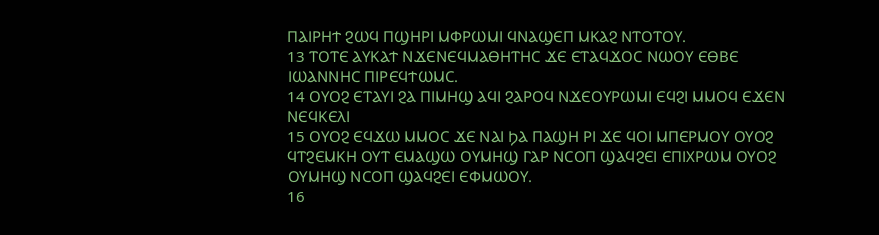ⲠⲀⲒⲢⲎϮ ϨⲰϤ ⲠϢⲎⲢⲒ ⲘⲪⲢⲰⲘⲒ ϤⲚⲀϢⲈⲠ ⲘⲔⲀϨ ⲚⲦⲞⲦⲞⲨ.
13 ⲦⲞⲦⲈ ⲀⲨⲔⲀϮ ⲚϪⲈⲚⲈϤⲘⲀⲐⲎⲦⲎⲤ ϪⲈ ⲈⲦⲀϤϪⲞⲤ ⲚⲰⲞⲨ ⲈⲐⲂⲈ ⲒⲰⲀⲚⲚⲎⲤ ⲠⲒⲢⲈϤϮⲰⲘⲤ.
14 ⲞⲨⲞϨ ⲈⲦⲀⲨⲒ ϨⲀ ⲠⲒⲘⲎϢ ⲀϤⲒ ϨⲀⲢⲞϤ ⲚϪⲈⲞⲨⲢⲰⲘⲒ ⲈϤϨⲒ ⲘⲘⲞϤ ⲈϪⲈⲚ ⲚⲈϤⲔⲈⲖⲒ
15 ⲞⲨⲞϨ ⲈϤϪⲰ ⲘⲘⲞⲤ ϪⲈ ⲚⲀⲒ ϦⲀ ⲠⲀϢⲎ ⲢⲒ ϪⲈ ϤⲞⲒ ⲘⲠⲈⲢⲘⲞⲨ ⲞⲨⲞϨ ϤⲦϨⲈⲘⲔⲎ ⲞⲨⲦ ⲈⲘⲀϢⲰ ⲞⲨⲘⲎϢ ⲄⲀⲢ ⲚⲤⲞⲠ ϢⲀϤϨⲈⲒ ⲈⲠⲒⲬⲢⲰⲘ ⲞⲨⲞϨ ⲞⲨⲘⲎϢ ⲚⲤⲞⲠ ϢⲀϤϨⲈⲒ ⲈⲪⲘⲰⲞⲨ.
16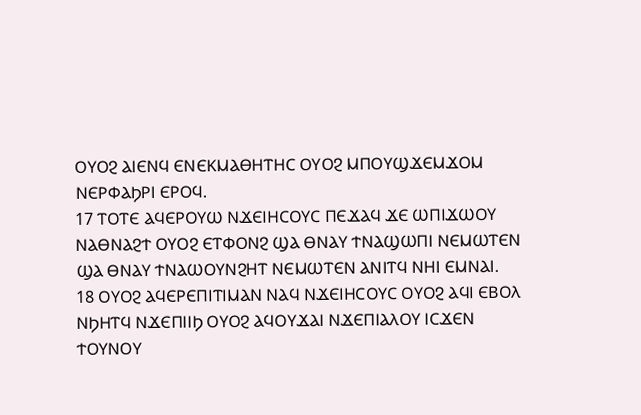ⲞⲨⲞϨ ⲀⲒⲈⲚϤ ⲈⲚⲈⲔⲘⲀⲐⲎⲦⲎⲤ ⲞⲨⲞϨ ⲘⲠⲞⲨϢϪⲈⲘϪⲞⲘ ⲚⲈⲢⲪⲀϦⲢⲒ ⲈⲢⲞϤ.
17 ⲦⲞⲦⲈ ⲀϤⲈⲢⲞⲨⲰ ⲚϪⲈⲒⲎⲤⲞⲨⲤ ⲠⲈϪⲀϤ ϪⲈ ⲰⲠⲒϪⲰⲞⲨ ⲚⲀⲐⲚⲀϨϮ ⲞⲨⲞϨ ⲈⲦⲪⲞⲚϨ ϢⲀ ⲐⲚⲀⲨ ϮⲚⲀϢⲰⲠⲒ ⲚⲈⲘⲰⲦⲈⲚ ϢⲀ ⲐⲚⲀⲨ ϮⲚⲀⲰⲞⲨⲚϨⲎⲦ ⲚⲈⲘⲰⲦⲈⲚ ⲀⲚⲒⲦϤ ⲚⲎⲒ ⲈⲘⲚⲀⲒ.
18 ⲞⲨⲞϨ ⲀϤⲈⲢⲈⲠⲒⲦⲒⲘⲀⲚ ⲚⲀϤ ⲚϪⲈⲒⲎⲤⲞⲨⲤ ⲞⲨⲞϨ ⲀϤⲒ ⲈⲂⲞⲖ ⲚϦⲎⲦϤ ⲚϪⲈⲠⲒⲒϦ ⲞⲨⲞϨ ⲀϤⲞⲨϪⲀⲒ ⲚϪⲈⲠⲒⲀⲖⲞⲨ ⲒⲤϪⲈⲚ ϮⲞⲨⲚⲞⲨ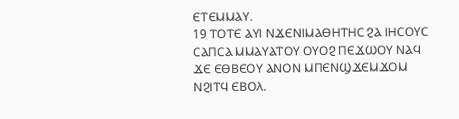ⲈⲦⲈⲘⲘⲀⲨ.
19 ⲦⲞⲦⲈ ⲀⲨⲒ ⲚϪⲈⲚⲒⲘⲀⲐⲎⲦⲎⲤ ϨⲀ ⲒⲎⲤⲞⲨⲤ ⲤⲀⲠⲤⲀ ⲘⲘⲀⲨⲀⲦⲞⲨ ⲞⲨⲞϨ ⲠⲈϪⲰⲞⲨ ⲚⲀϤ ϪⲈ ⲈⲐⲂⲈⲞⲨ ⲀⲚⲞⲚ ⲘⲠⲈⲚϢϪⲈⲘϪⲞⲘ ⲚϨⲒⲦϤ ⲈⲂⲞⲖ.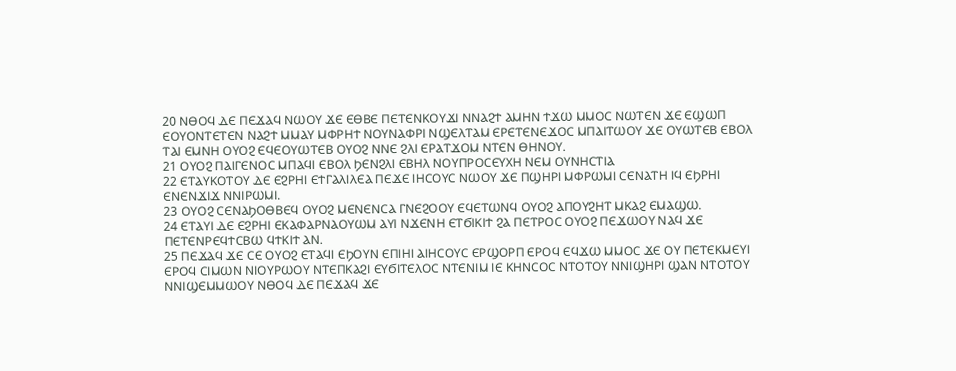20 ⲚⲐⲞϤ ⲆⲈ ⲠⲈϪⲀϤ ⲚⲰⲞⲨ ϪⲈ ⲈⲐⲂⲈ ⲠⲈⲦⲈⲚⲔⲞⲨϪⲒ ⲚⲚⲀϨϮ ⲀⲘⲎⲚ ϮϪⲰ ⲘⲘⲞⲤ ⲚⲰⲦⲈⲚ ϪⲈ ⲈϢⲰⲠ ⲈⲞⲨⲞⲚⲦⲈⲦⲈⲚ ⲚⲀϨϮ ⲘⲘⲀⲨ ⲘⲪⲢⲎϮ ⲚⲞⲨⲚⲀⲪⲢⲒ ⲚϢⲈⲖⲦⲀⲘ ⲈⲢⲈⲦⲈⲚⲈϪⲞⲤ ⲘⲠⲀⲒⲦⲰⲞⲨ ϪⲈ ⲞⲨⲰⲦⲈⲂ ⲈⲂⲞⲖ ⲦⲀⲒ ⲈⲘⲚⲎ ⲞⲨⲞϨ ⲈϤⲈⲞⲨⲰⲦⲈⲂ ⲞⲨⲞϨ ⲚⲚⲈ ϨⲖⲒ ⲈⲢⲀⲦϪⲞⲘ ⲚⲦⲈⲚ ⲐⲎⲚⲞⲨ.
21 ⲞⲨⲞϨ ⲠⲀⲒⲄⲈⲚⲞⲤ ⲘⲠⲀϤⲒ ⲈⲂⲞⲖ ϦⲈⲚϨⲖⲒ ⲈⲂⲎⲖ ⲚⲞⲨⲠⲢⲞⲤⲈⲨⲬⲎ ⲚⲈⲘ ⲞⲨⲚⲎⲤⲦⲒⲀ
22 ⲈⲦⲀⲨⲔⲞⲦⲞⲨ ⲆⲈ ⲈϨⲢⲎⲒ ⲈϮⲄⲀⲖⲒⲖⲈⲀ ⲠⲈϪⲈ ⲒⲎⲤⲞⲨⲤ ⲚⲰⲞⲨ ϪⲈ ⲠϢⲎⲢⲒ ⲘⲪⲢⲰⲘⲒ ⲤⲈⲚⲀⲦⲎ ⲒϤ ⲈϦⲢⲎⲒ ⲈⲚⲈⲚϪⲒϪ ⲚⲚⲒⲢⲰⲘⲒ.
23 ⲞⲨⲞϨ ⲤⲈⲚⲀϦⲞⲐⲂⲈϤ ⲞⲨⲞϨ ⲘⲈⲚⲈⲚⲤⲀ ⲄⲚⲈϨⲞⲞⲨ ⲈϤⲈⲦⲰⲚϤ ⲞⲨⲞϨ ⲀⲠⲞⲨϨⲎⲦ ⲘⲔⲀϨ ⲈⲘⲀϢⲰ.
24 ⲈⲦⲀⲨⲒ ⲆⲈ ⲈϨⲢⲎⲒ ⲈⲔⲀⲪⲀⲢⲚⲀⲞⲨⲰⲘ ⲀⲨⲒ ⲚϪⲈⲚⲎ ⲈⲦϬⲒⲔⲒϮ ϨⲀ ⲠⲈⲦⲢⲞⲤ ⲞⲨⲞϨ ⲠⲈϪⲰⲞⲨ ⲚⲀϤ ϪⲈ ⲠⲈⲦⲈⲚⲢⲈϤϮⲤⲂⲰ ϤϮⲔⲒϮ ⲀⲚ.
25 ⲠⲈϪⲀϤ ϪⲈ ⲤⲈ ⲞⲨⲞϨ ⲈⲦⲀϤⲒ ⲈϦⲞⲨⲚ ⲈⲠⲒⲎⲒ ⲀⲒⲎⲤⲞⲨⲤ ⲈⲢϢⲞⲢⲠ ⲈⲢⲞϤ ⲈϤϪⲰ ⲘⲘⲞⲤ ϪⲈ ⲞⲨ ⲠⲈⲦⲈⲔⲘⲈⲨⲒ ⲈⲢⲞϤ ⲤⲒⲘⲰⲚ ⲚⲒⲞⲨⲢⲰⲞⲨ ⲚⲦⲈⲠⲔⲀϨⲒ ⲈⲨϬⲒⲦⲈⲖⲞⲤ ⲚⲦⲈⲚⲒⲘ ⲒⲈ ⲔⲎⲚⲤⲞⲤ ⲚⲦⲞⲦⲞⲨ ⲚⲚⲒϢⲎⲢⲒ ϢⲀⲚ ⲚⲦⲞⲦⲞⲨ ⲚⲚⲒϢⲈⲘⲘⲰⲞⲨ ⲚⲐⲞϤ ⲆⲈ ⲠⲈϪⲀϤ ϪⲈ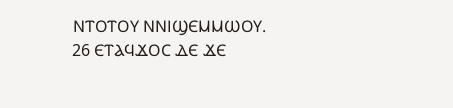ⲚⲦⲞⲦⲞⲨ ⲚⲚⲒϢⲈⲘⲘⲰⲞⲨ.
26 ⲈⲦⲀϤϪⲞⲤ ⲆⲈ ϪⲈ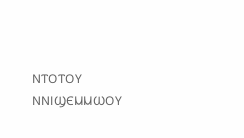ⲚⲦⲞⲦⲞⲨ ⲚⲚⲒϢⲈⲘⲘⲰⲞⲨ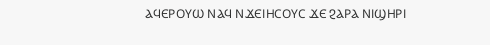ⲀϤⲈⲢⲞⲨⲰ ⲚⲀϤ ⲚϪⲈⲒⲎⲤⲞⲨⲤ ϪⲈ ϨⲀⲢⲀ ⲚⲒϢⲎⲢⲒ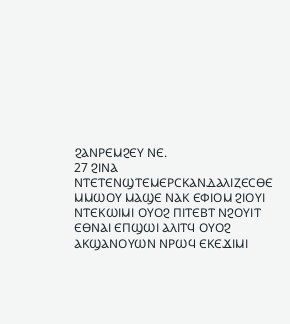ϨⲀⲚⲢⲈⲘϨⲈⲨ ⲚⲈ.
27 ϨⲒⲚⲀ ⲚⲦⲈⲦⲈⲚϢⲦⲈⲘⲈⲢⲤⲔⲀⲚⲆⲀⲖⲒⲌⲈⲤⲐⲈ ⲘⲘⲰⲞⲨ ⲘⲀϢⲈ ⲚⲀⲔ ⲈⲪⲒⲞⲘ ϨⲒⲞⲨⲒ ⲚⲦⲈⲔⲰⲒⲘⲒ ⲞⲨⲞϨ ⲠⲒⲦⲈⲂⲦ ⲚϨⲞⲨⲒⲦ ⲈⲐⲚⲀⲒ ⲈⲠϢⲰⲒ ⲀⲖⲒⲦϤ ⲞⲨⲞϨ ⲀⲔϢⲀⲚⲞⲨⲰⲚ ⲚⲢⲰϤ ⲈⲔⲈϪⲒⲘⲒ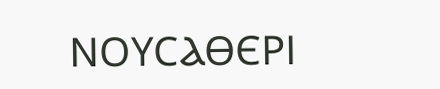ⲚⲞⲨⲤⲀⲐⲈⲢⲒ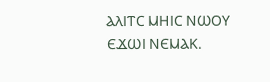ⲀⲖⲒⲦⲤ ⲘⲎⲒⲤ ⲚⲰⲞⲨ ⲈϪⲰⲒ ⲚⲈⲘⲀⲔ.